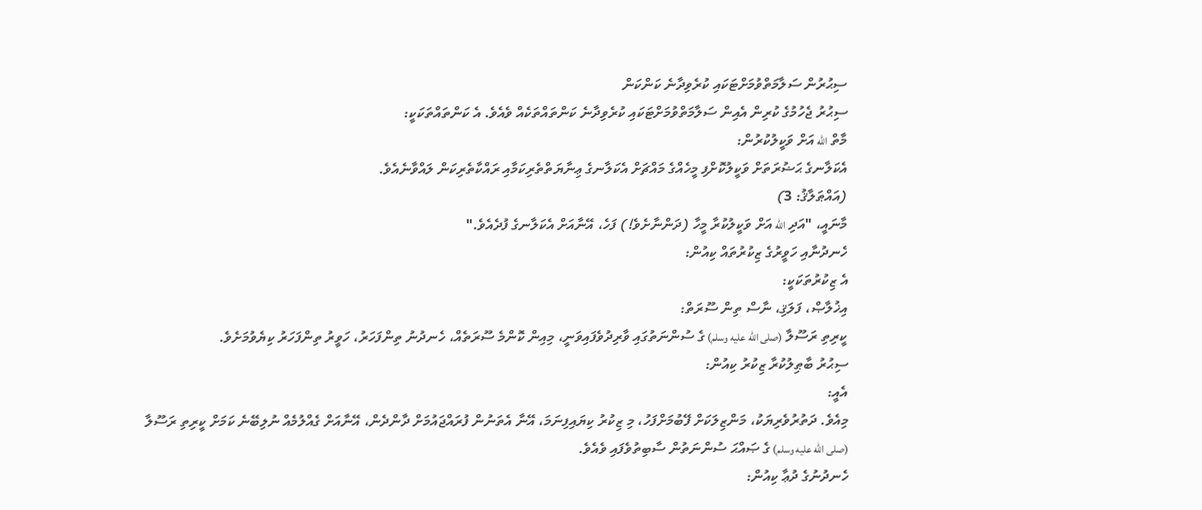ސިޙުރުން ސަލާމަތްވުމަށްޓަކައި ކުރެވިދާނެ ކަންކަން
ސިޙުރު ޖެހުމުގެ ކުރިން އެއިން ސަލާމަތްވުމަށްޓަކައި ކުރެވިދާނެ ކަންތައްތަކެއް ވެއެވެ. އެ ކަންތައްތަކަކީ:
މާތް الله އަށް ވަކީލުކުރުން:
އެކަލާނގެ ޙަޟުރަތަށް ވަކީލުކޮށްފި މީހެއްގެ މައްޗަށް އެކަލާނގެ ޢިނާޔަތްތެރިކަމާއި ރައްކާތެރިކަން ލައްވާނެއެވެ.
(އައްޠަލާޤު: 3)
މާނައީ، "އަދި الله އަށް ވަކީލުކުރާ މީހާ (ދަންނާށެވެ!) ފަހެ، އޭނާއަށް އެކަލާނގެ ފުދެއެވެ."
ހެނދުނާއި ހަވީރުގެ ޒިކުރުތައް ކިއުން:
އެ ޒިކުރުތަކަކީ:
އިޚުލާޞް، ފަލަޤި، ނާސް ތިން ސޫރަތް:
ކީރިތި ރަސޫލާ (صلى الله عليه وسلم) ގެ ސުންނަތުގައި ވާރިދުވެފައިވަނީ، މިއިން ކޮންމެ ސޫރަތެއް، ހެނދުނު ތިންފަހަރު، ހަވީރު ތިންފަހަރު ކިޔެވުމަށެވެ.
ސިޙުރު ބާޠިލުކުރާ ޒިކުރު ކިއުން:
އެއީ:
މިއެވެ. ދަތުރުވެރިޔަކު، މަންޒިލަކަށް ފޭބުމަށްފަހު، މި ޒިކުރު ކިޔައިފިނަމަ، އޭނާ އެތަނުން ފުރައްޖައުމަށް ދާންދެން، އޭނާއަށް ގެއްލުމެއް ނުލިބޭނެ ކަމަށް ކީރިތި ރަސޫލާ (صلى الله عليه وسلم) ގެ ޞައްޙަ ސުންނަތުން ސާބިތުވެފައި ވެއެވެ.
ހެނދުނުގެ ދުޢާ ކިއުން: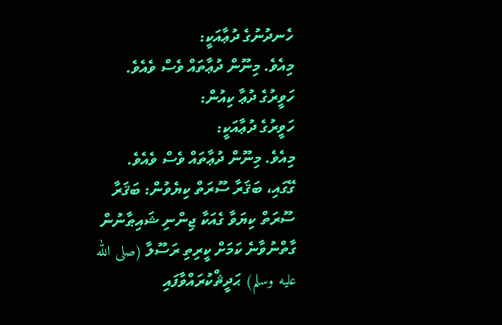ހެނދުނުގެ ދުޢާއަކީ:
މިއެވެ. މިނޫން ދުޢާތައް ވެސް ވެއެވެ.
ހަވީރުގެ ދުޢާ ކިއުން:
ހަވީރުގެ ދުޢާއަކީ:
މިއެވެ. މިނޫން ދުޢާތައް ވެސް ވެއެވެ.
ގޭގައި، ބަޤަރާ ސޫރަތް ކިޔެވުން: ބަޤަރާ ސޫރަތް ކިޔަވާ ގެއަކާ ޖިންނި ޝައިޠާނުން ގާތްނުވާނެ ކަމަށް ކީރިތި ރަސޫލާ (صلى الله عليه وسلم) ޙަދީޘްކުރައްވާފައި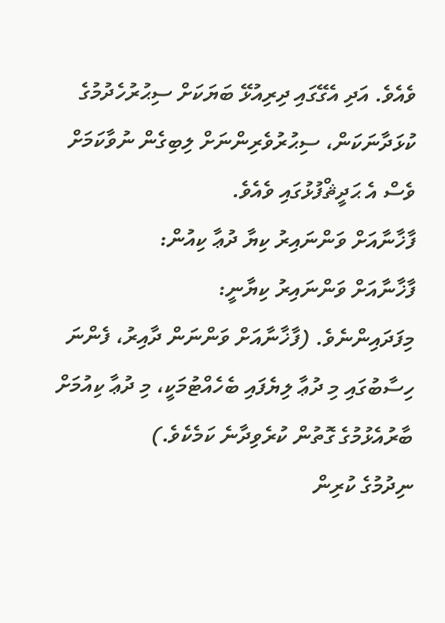ވެއެވެ. އަދި އެގޭގައި ދިރިއުޅޭ ބަޔަކަށް ސިޙުރުހެދުމުގެ ކުޅަދާނަކަން، ސިޙުރުވެރިންނަށް ލިބިގެން ނުވާކަމަށް ވެސް އެ ޙަދީޘްފުޅުގައި ވެއެވެ.
ފާޚާނާއަށް ވަންނައިރު ކިޔާ ދުޢާ ކިއުން:
ފާޚާނާއަށް ވަންނައިރު ކިޔާނީ:
މިފަދައިންނެވެ. (ފާޚާނާއަށް ވަންނަން ދާއިރު، ފެންނަ ހިސާބުގައި މި ދުޢާ ލިޔެފައި ބެހެއްޓުމަކީ، މި ދުޢާ ކިއުމަށް ބާރުއެޅުމުގެ ގޮތުން ކުރެވިދާނެ ކަމެކެވެ.)
ނިދުމުގެ ކުރިން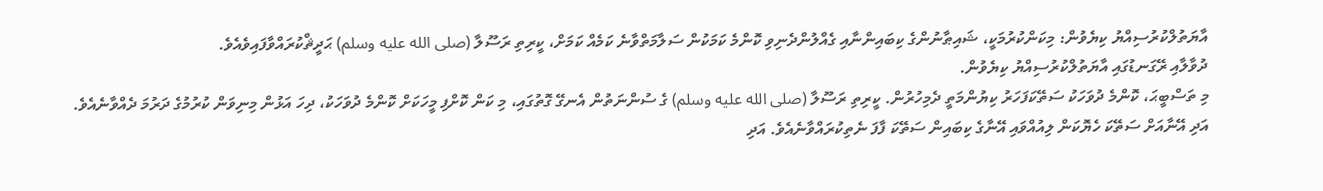އާޔަތުލްކުރުސިއްޔު ކިޔެވުން: މިކަންކުރުމަކީ، ޝައިޠާނުންގެ ކިބައިންނާއި ގެއްލުންދެނިވި ކޮންމެ ކަމަކުން ސަލާމަތްވާނެ ކަމެއް ކަމަށް، ކީރިތި ރަސޫލާ (صلى الله عليه وسلم) ޙަދީޘްކުރައްވާފައިވެއެވެ.
ދުވާލާއި ރޭގަނޑުގައި އާޔަތުލްކުރުސިއްޔު ކިޔެވުން.
މި ތަސްބީޙަ، ކޮންމެ ދުވަހަކު ސަތޭކަފަހަރު ކިޔުންމަތީ ދެމިހުރުން. ކީރިތި ރަސޫލާ (صلى الله عليه وسلم) ގެ ސުންނަތުން އެނގޭ ގޮތުގައި، މި ކަން ކޮށްފި މީހަކަށް ކޮންމެ ދުވަހަކު، ދިހަ އަޅުން މިނިވަން ކުރުމުގެ ދަރުމަ ދެއްވާނެއެވެ. އަދި އޭނާއަށް ސަތޭކަ ހެޔޮކަން ލިއުއްވައި އޭނާގެ ކިބައިން ސަތޭކަ ފާފަ ނެތިކުރައްވާނެއެވެ. އަދި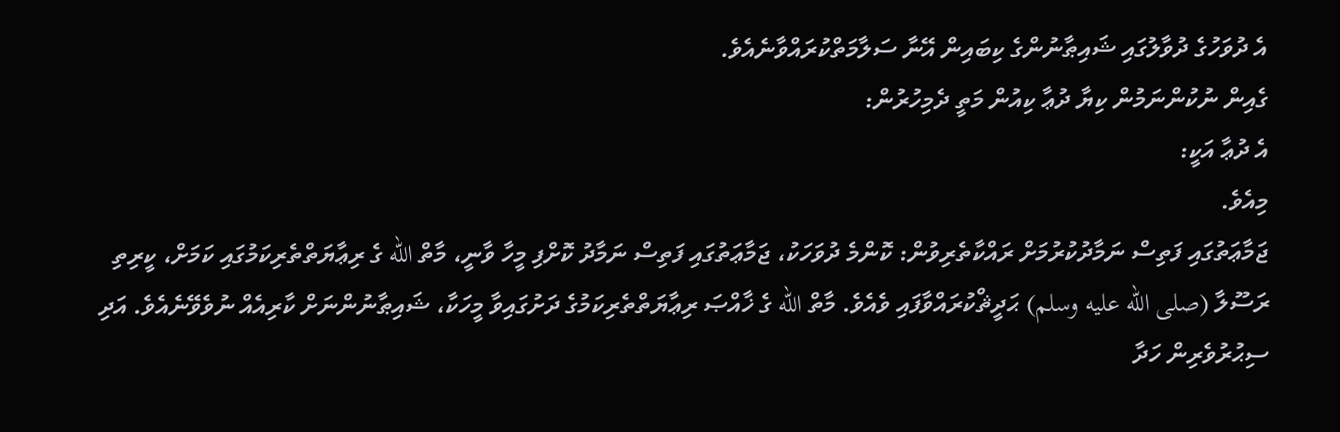އެ ދުވަހުގެ ދުވާލުގައި ޝައިޠާނުންގެ ކިބައިން އޭނާ ސަލާމަތްކުރައްވާނެއެވެ.
ގެއިން ނުކުންނަމުން ކިޔާ ދުޢާ ކިއުން މަތީ ދެމިހުރުން:
އެ ދުޢާ އަކީ:
މިއެވެ.
ޖަމާޢަތުގައި ފަތިސް ނަމާދުކުރުމަށް ރައްކާތެރިވުން: ކޮންމެ ދުވަހަކު، ޖަމާޢަތުގައި ފަތިސް ނަމާދު ކޮށްފި މީހާ ވާނީ، މާތް الله ގެ ރިޢާޔަތްތެރިކަމުގައި ކަމަށް، ކީރިތި ރަސޫލާ (صلى الله عليه وسلم) ޙަދީޘްކުރައްވާފައި ވެއެވެ. މާތް الله ގެ ޚާއްޞަ ރިޢާޔަތްތެރިކަމުގެ ދަށުގައިވާ މީހަކާ، ޝައިޠާނުންނަށް ކާރިއެއް ނުވެވޭނެއެވެ. އަދި ސިޙުރުވެރިން ހަދާ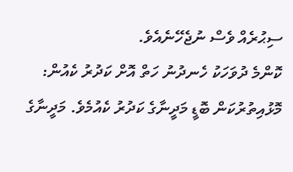ސިޙުރެއް ވެސް ނުޖެހޭނެއެވެ.
ކޮންމެ ދުވަހަކު ހެނދުނު ހަތް އޮށް ކަދުރު ކެއުން: މޮޅުއިތުރުކަން ބޮޑީ މަދީނާގެ ކަދުރު ކެއުމެވެ. މަދީނާގެ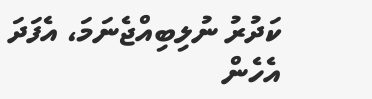ކަދުރު ނުލިބިއްޖެނަމަ، އެފަދަ އެހެން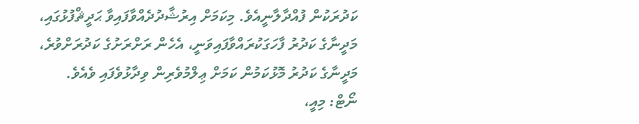ކަދުރަކުން ފުއްދާލާނީއެވެ. މިކަމަށް އިރުޝާދުދެއްވާފައިވާ ޙަދީޘްފުޅުގައި، މަދީނާގެ ކަދުރު ފާހަގަކުރައްވާފައިވަނީ، އެހެން ރަށްރަށުގެ ކަދުރަށްވުރެ، މަދީނާގެ ކަދުރު މޮޅުކަމުން ކަމަށް ޢިލްމުވެރިން ވިދާޅުވެފައި ވެއެވެ.
ނޯޓް: މިއީ،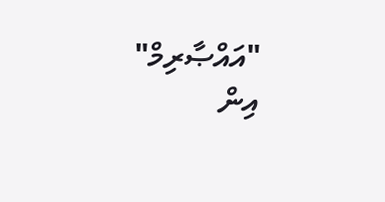"އައްޞާރިމް" އިން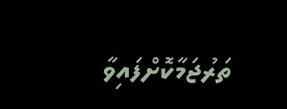ތަރުޖަމާކޮށްފައިވާ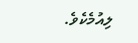ލިއުމެކެވެ.